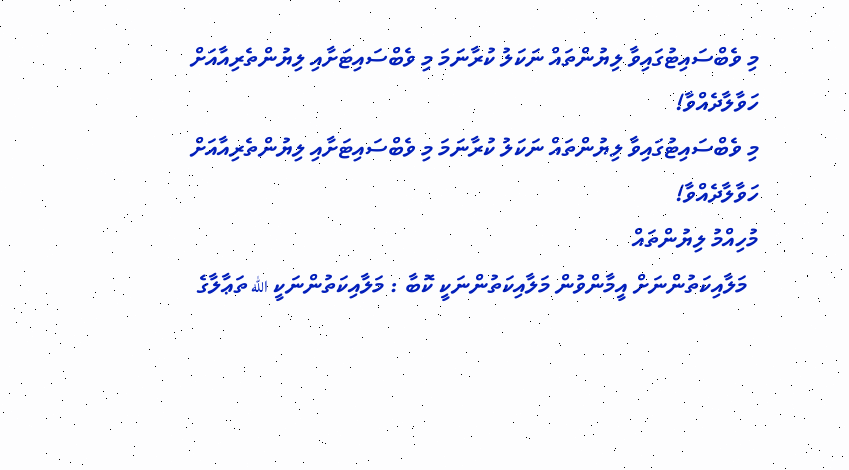މި ވެބްސައިޓުގައިވާ ލިޔުންތައް ނަކަލު ކުރާނަމަ މި ވެބްސައިޓަށާއި ލިޔުންތެރިއާއަށް ހަވާލާދެއްވާ!
މި ވެބްސައިޓުގައިވާ ލިޔުންތައް ނަކަލު ކުރާނަމަ މި ވެބްސައިޓަށާއި ލިޔުންތެރިއާއަށް ހަވާލާދެއްވާ!
މުހިއްމު ލިޔުންތައް
  މަލާއިކަތުންނަށް އީމާންވުން މަލާއިކަތުންނަކީ ކޮބާ : މަލާއިކަތުންނަކީ الله ތަޢާލާގެ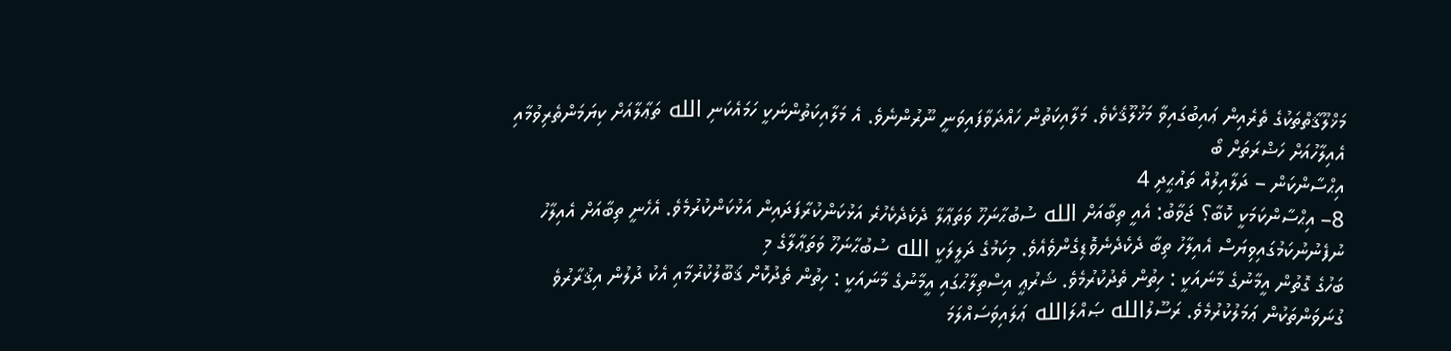މަޚްލޫޤާތްތަކުގެ ތެރެއިން ޢައިބުގައިވާ މަޚުލޫޤެކެވެ. މަލާއިކަތުން ހައްދަވާފައިވަނީ ނޫރުންނެވެ. އެ މަލާއިކަތުންނަކީ ހަމައެކަނި الله ތަޢާލާއަށް ކިޔަމަންތެރިވުމާއި އެއިލާހުއަށް ހަޟްރަތަށް ބޯ
އިޙްސާންކަން – ދަލާއިލުއް ތައުޙީދި 4
8– އިޙްސާންކަމަކީ ކޮބާ؟ ޖަވާބު: އެއީ ތިބާއަށް الله ސުބުޙާނަހޫ ވަތަޢާލާ ދެކެދެކެހުރެ އަޅުކަންކުރާފަދައިން އަޅުކަންކުރުމެވެ. އެހެނީ ތިބާއަށް އެއިލާހު ނުފެނުނުކަމުގައިވިޔަސް އެއިލާހު ތިބާ ދެކެދެނެވޮޑިގެންވެއެވެ. މިކަމުގެ ދަލީލަކީ الله ސުބުޙާނަހޫ ވަތަޢާލާގެ މި
ބަހުގެ ގޮތުން އީމާނުގެ މާނައަކީ : ހިތުން ތެދުކުރުމެވެ. ޝަރުޢީ އިސްތިލާޙުގައި އީމާނުގެ މާނައަކީ : ހިތުން ތެދުކޮށް ޤަބޫލުކުރުމާއި އެކު ދުލުން އިޤުރާރުވެ ގުނަވަންތަކުން ޢަމަލުކުރުމެވެ. ރަސޫލުالله ޞައްލަالله ޢަލައިވަސައްލަމަ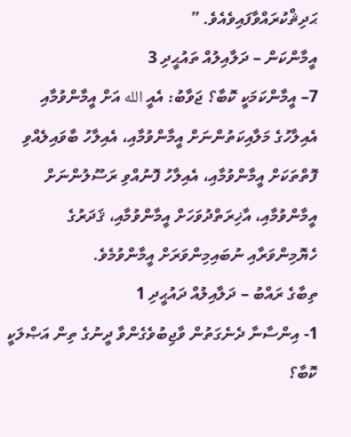ޙަދިޘްކުރައްވާފައިވެއެވެ. ”
އީމާންކަން – ދަލާއިލުއް ތައުޙީދި 3
7– އީމާންކަމަކީ ކޮބާ؟ ޖަވާބު: އެއީ الله އަށް އީމާންވުމާއި އެއިލާހުގެ މަލާއިކަތުންނަށް އީމާންވުމާއި، އެއިލާހު ބާވައިލެއްވި ފޮތްތަކަށް އީމާންވުމާއި، އެއިލާހު ފޮނުއްވި ރަސޫލުންނަށް އީމާންވުމާއި، އާޚިރަތްދުވަހަށް އީމާންވުމާއި، ޤަދަރުގެ ހެޔޮމިންވަރާއި ނުބައިމިންވަރަށް އީމާންވުމެވެ.
ތިބާގެ ރައްބު – ދަލާއިލުއް ދައުޙީދި 1
1- އިންސާނާ ދެނެގަތުން ވާޖިބުވެގެންވާ ދީނުގެ ތިން އަޞްލަކީ ކޮބާ؟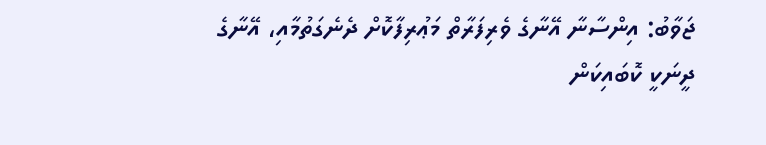ޖަވާބު: އިންސާނާ އޭނާގެ ވެރިފަރާތް މަޢުރިފާކޮށް ދެނެގަތުމާއި، އޭނާގެ ދީނަކީ ކޮބައިކަން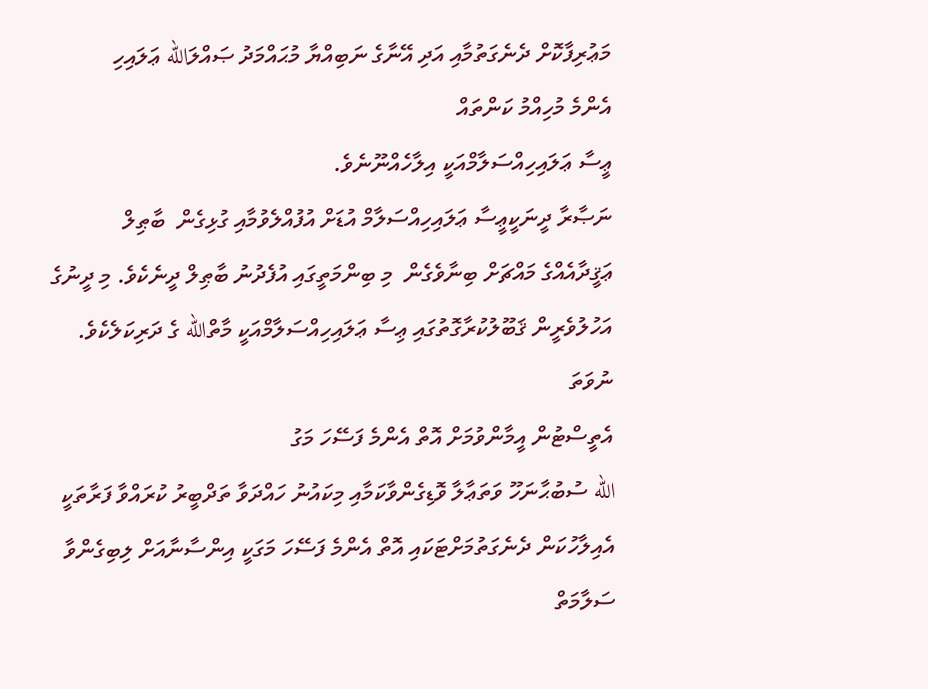މަޢުރިފާކޮށް ދެނެގަތުމާއި އަދި އޭނާގެ ނަބިއްޔާ މުޙައްމަދު ޞައްލަالله ޢަލައިހި
އެންމެ މުހިއްމު ކަންތައް
ޢީސާ ޢަލައިހިއްސަލާމްއަކީ އިލާހެއްނޫނެވެ.
ނަޞާރާ ދީނަކީޢީސާ ޢަލައިހިއްސަލާމް އުޑަށް އުފުއްލެވުމާއި ގުޅިގެން  ބާޠިލް  ޢަޤީދާއެއްގެ މައްޗަށް ބިނާވެގެން  މި ބިންމަތީގައި އުފެދުނު ބާޠިލް ދީނެކެވެ. މި ދީނުގެ އަހުލުވެރީން ޤަބޫލުކުރާގޮތުގައި ޢިސާ ޢަލައިހިއްސަލާމްއަކީ މާތްالله ގެ ދަރިކަލެކެވެ. ނުވަތަ
އެތީސްޓުން އީމާންވުމަށް އޮތް އެންމެ ފަސޭހަ މަގު
الله ސުބުޙާނަހޫ ވަތަޢާލާ ވޮޑިގެންވާކަމާއި މިކައުނު ހައްދަވާ ތަދްބީރު ކުރައްވާ ފަރާތަކީ އެއިލާހުކަން ދެނެގަތުމަށްޓަކައި އޮތް އެންމެ ފަސޭހަ މަގަކީ އިންސާނާއަށް ލިބިގެންވާ ސަލާމަތް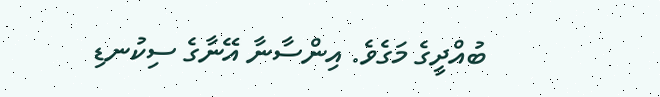ބުއްދީގެ މަގެވެ. އިންސާނާ އޭނާގެ ސިކުނޑި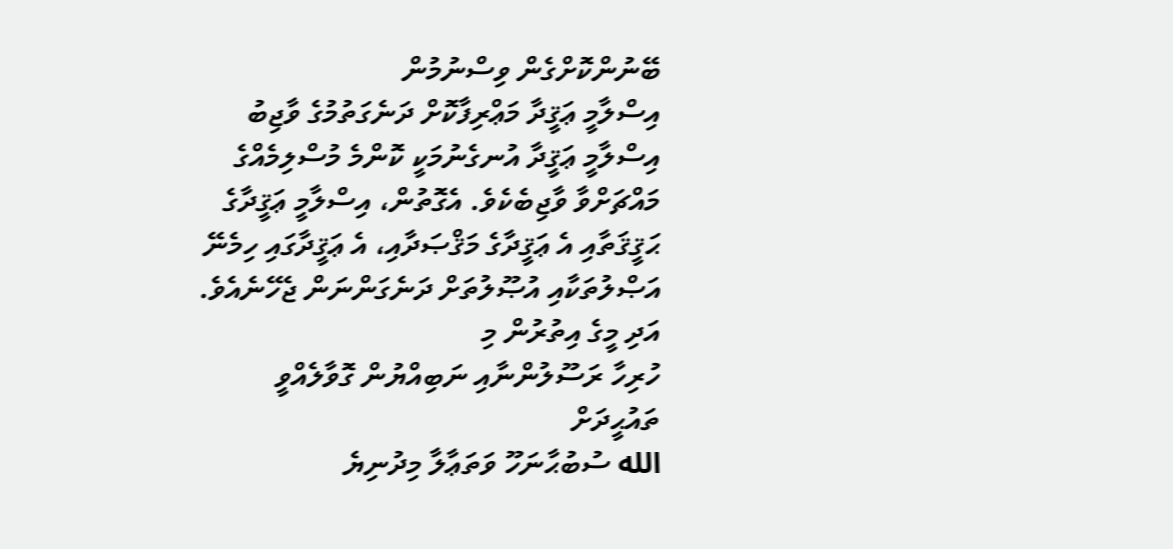ބޭނުންކޮށްގެން ވިސްނުމުން
އިސްލާމީ ޢަޤީދާ މަޢްރިފާކޮށް ދަނެގަތުމުގެ ވާޖިބު
އިސްލާމީ ޢަޤީދާ އުނގެނުމަކީ ކޮންމެ މުސްލިމެއްގެ މައްޗަށްވާ ވާޖިބެކެވެ. އެގޮތުން، އިސްލާމީ ޢަޤީދާގެ ޙަޤީޤަތާއި އެ ޢަޤީދާގެ މަޤްޞަދާއި، އެ ޢަޤީދާގައި ހިމެނޭ އަޞްލުތަކާއި އުޞޫލުތަށް ދަނެގަންނަން ޖެހޭނެއެވެ. އަދި މީގެ އިތުރުން މި
ހުރިހާ ރަސޫލުންނާއި ނަބިއްޔުން ގޮވާލެއްވީ ތައުޙީދަށް
الله ސުބުޙާނަހޫ ވަތަޢާލާ މިދުނިޔެ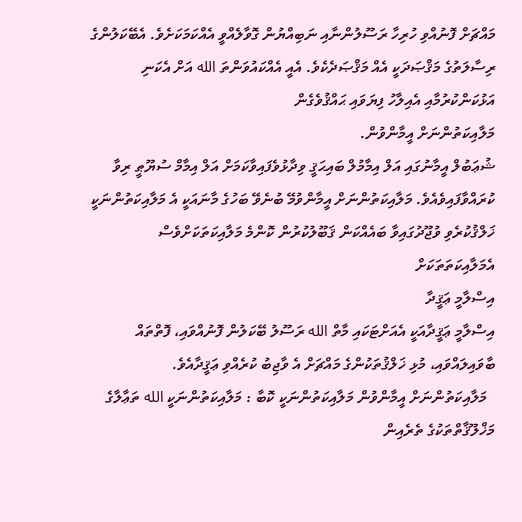މައްޗަށް ފޮނުއްވި ހުރިހާ ރަސޫލުންނާއި ނަބިއްޔުން ގޮވާލެއްވީ އެއްކަމަކަށެވެ. އެބޭކަލުންގެ ރިސާލަތުގެ މަޤްޞަދަކީ އެއް މަޤްޞަދެކެވެ. އެއީ އެއްކައުވަންތަ الله އަށް އެކަނި އަޅުކަންކުރުމާއި އެއިލާހު ފިޔަވައި ޙައްޤުވެގެން
މަލާއިކަތުންނަށް އީމާންވުން.
ޝުޢަބުލް އީމާނުގައި އަލް އިމާމުލް ބައިޙަޤީ ވިދާޅުވެފައިވާކަމަށް އަލް އިމާމް ސުޔޫޠީ ރިވާ ކުރައްވާފައިވެއެވެ. މަލާއިކަތުންނަށް އީމާންވުމޭ ބުނެވޭ ބަހުގެ މާނައަކީ އެ މަލާއިކަތުންނަކީ ޚަލްޤުކުރެވި ވުޖޫދުގައިވާ ބައެއްކަން ޤަބޫލުކުރުން ކޮންމެ މަލާއިކަތަކަށްވެސް އެމަލާއިކަތަތަކަށް
އިސްލާމީ ޢަޤީދާ
އިސްލާމީ ޢަޤީދާއަކީ އެއަށްޓަކައި މާތް الله ރަސޫލު ބޭކަލުން ފޮނުއްވައި، ފޮތްތައް ބާވައިލައްވައި، މުޅި ޚަލްޤުތަކުންގެ މައްޗަށް އެ ވާޖިބު ކުރެއްވި ޢަޤީދާއެވެ.
  މަލާއިކަތުންނަށް އީމާންވުން މަލާއިކަތުންނަކީ ކޮބާ : މަލާއިކަތުންނަކީ الله ތަޢާލާގެ މަޚްލޫޤާތްތަކުގެ ތެރެއިން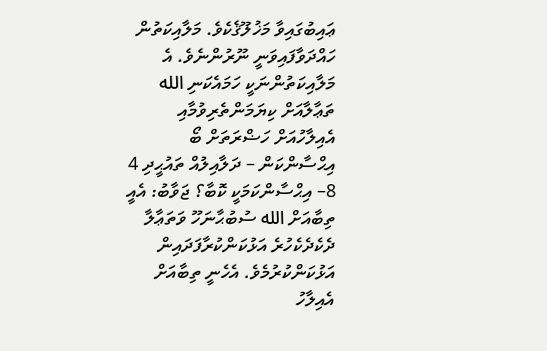ޢައިބުގައިވާ މަޚުލޫޤެކެވެ. މަލާއިކަތުން ހައްދަވާފައިވަނީ ނޫރުންނެވެ. އެ މަލާއިކަތުންނަކީ ހަމައެކަނި الله ތަޢާލާއަށް ކިޔަމަންތެރިވުމާއި އެއިލާހުއަށް ހަޟްރަތަށް ބޯ
އިޙްސާންކަން – ދަލާއިލުއް ތައުޙީދި 4
8– އިޙްސާންކަމަކީ ކޮބާ؟ ޖަވާބު: އެއީ ތިބާއަށް الله ސުބުޙާނަހޫ ވަތަޢާލާ ދެކެދެކެހުރެ އަޅުކަންކުރާފަދައިން އަޅުކަންކުރުމެވެ. އެހެނީ ތިބާއަށް އެއިލާހު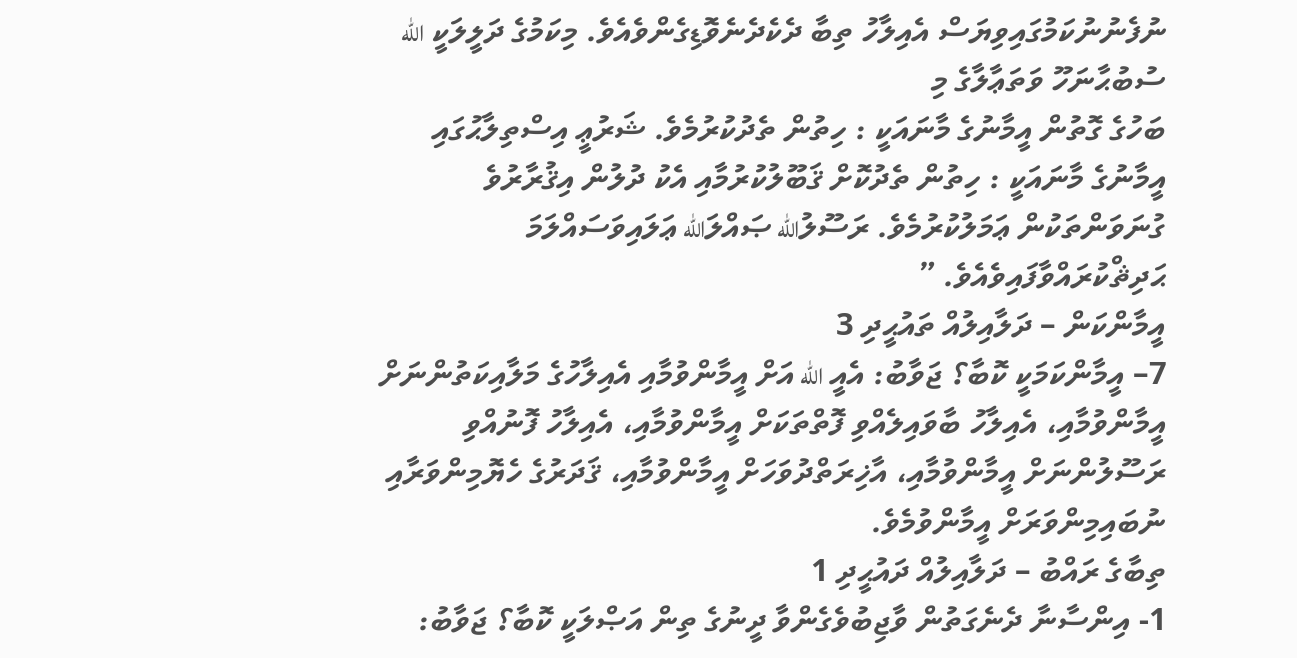ނުފެނުނުކަމުގައިވިޔަސް އެއިލާހު ތިބާ ދެކެދެނެވޮޑިގެންވެއެވެ. މިކަމުގެ ދަލީލަކީ الله ސުބުޙާނަހޫ ވަތަޢާލާގެ މި
ބަހުގެ ގޮތުން އީމާނުގެ މާނައަކީ : ހިތުން ތެދުކުރުމެވެ. ޝަރުޢީ އިސްތިލާޙުގައި އީމާނުގެ މާނައަކީ : ހިތުން ތެދުކޮށް ޤަބޫލުކުރުމާއި އެކު ދުލުން އިޤުރާރުވެ ގުނަވަންތަކުން ޢަމަލުކުރުމެވެ. ރަސޫލުالله ޞައްލަالله ޢަލައިވަސައްލަމަ ޙަދިޘްކުރައްވާފައިވެއެވެ. ”
އީމާންކަން – ދަލާއިލުއް ތައުޙީދި 3
7– އީމާންކަމަކީ ކޮބާ؟ ޖަވާބު: އެއީ الله އަށް އީމާންވުމާއި އެއިލާހުގެ މަލާއިކަތުންނަށް އީމާންވުމާއި، އެއިލާހު ބާވައިލެއްވި ފޮތްތަކަށް އީމާންވުމާއި، އެއިލާހު ފޮނުއްވި ރަސޫލުންނަށް އީމާންވުމާއި، އާޚިރަތްދުވަހަށް އީމާންވުމާއި، ޤަދަރުގެ ހެޔޮމިންވަރާއި ނުބައިމިންވަރަށް އީމާންވުމެވެ.
ތިބާގެ ރައްބު – ދަލާއިލުއް ދައުޙީދި 1
1- އިންސާނާ ދެނެގަތުން ވާޖިބުވެގެންވާ ދީނުގެ ތިން އަޞްލަކީ ކޮބާ؟ ޖަވާބު: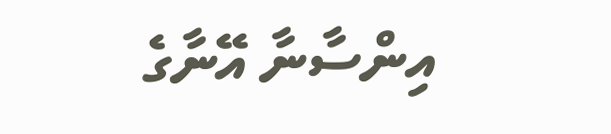އިންސާނާ އޭނާގެ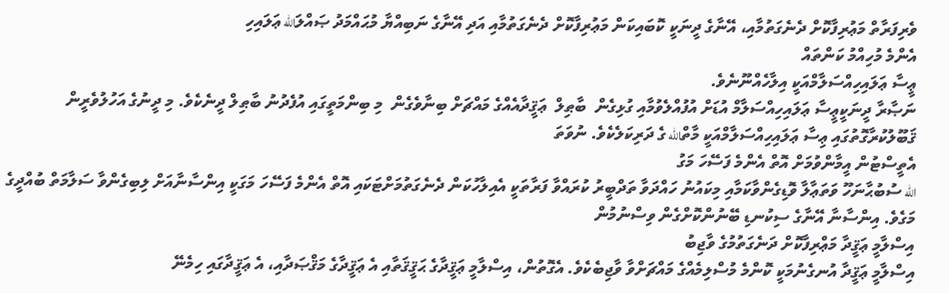ވެރިފަރާތް މަޢުރިފާކޮށް ދެނެގަތުމާއި، އޭނާގެ ދީނަކީ ކޮބައިކަން މަޢުރިފާކޮށް ދެނެގަތުމާއި އަދި އޭނާގެ ނަބިއްޔާ މުޙައްމަދު ޞައްލަالله ޢަލައިހި
އެންމެ މުހިއްމު ކަންތައް
ޢީސާ ޢަލައިހިއްސަލާމްއަކީ އިލާހެއްނޫނެވެ.
ނަޞާރާ ދީނަކީޢީސާ ޢަލައިހިއްސަލާމް އުޑަށް އުފުއްލެވުމާއި ގުޅިގެން  ބާޠިލް  ޢަޤީދާއެއްގެ މައްޗަށް ބިނާވެގެން  މި ބިންމަތީގައި އުފެދުނު ބާޠިލް ދީނެކެވެ. މި ދީނުގެ އަހުލުވެރީން ޤަބޫލުކުރާގޮތުގައި ޢިސާ ޢަލައިހިއްސަލާމްއަކީ މާތްالله ގެ ދަރިކަލެކެވެ. ނުވަތަ
އެތީސްޓުން އީމާންވުމަށް އޮތް އެންމެ ފަސޭހަ މަގު
الله ސުބުޙާނަހޫ ވަތަޢާލާ ވޮޑިގެންވާކަމާއި މިކައުނު ހައްދަވާ ތަދްބީރު ކުރައްވާ ފަރާތަކީ އެއިލާހުކަން ދެނެގަތުމަށްޓަކައި އޮތް އެންމެ ފަސޭހަ މަގަކީ އިންސާނާއަށް ލިބިގެންވާ ސަލާމަތް ބުއްދީގެ މަގެވެ. އިންސާނާ އޭނާގެ ސިކުނޑި ބޭނުންކޮށްގެން ވިސްނުމުން
އިސްލާމީ ޢަޤީދާ މަޢްރިފާކޮށް ދަނެގަތުމުގެ ވާޖިބު
އިސްލާމީ ޢަޤީދާ އުނގެނުމަކީ ކޮންމެ މުސްލިމެއްގެ މައްޗަށްވާ ވާޖިބެކެވެ. އެގޮތުން، އިސްލާމީ ޢަޤީދާގެ ޙަޤީޤަތާއި އެ ޢަޤީދާގެ މަޤްޞަދާއި، އެ ޢަޤީދާގައި ހިމެނޭ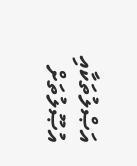އަޞްލުތަކާއި އުޞޫލުތަށް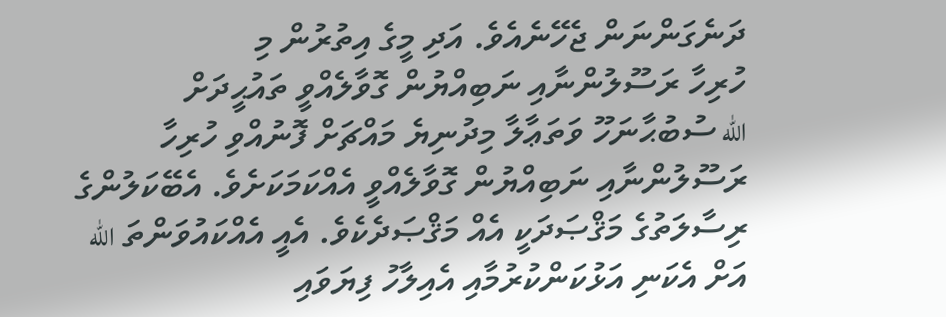ދަނެގަންނަން ޖެހޭނެއެވެ. އަދި މީގެ އިތުރުން މި
ހުރިހާ ރަސޫލުންނާއި ނަބިއްޔުން ގޮވާލެއްވީ ތައުޙީދަށް
الله ސުބުޙާނަހޫ ވަތަޢާލާ މިދުނިޔެ މައްޗަށް ފޮނުއްވި ހުރިހާ ރަސޫލުންނާއި ނަބިއްޔުން ގޮވާލެއްވީ އެއްކަމަކަށެވެ. އެބޭކަލުންގެ ރިސާލަތުގެ މަޤްޞަދަކީ އެއް މަޤްޞަދެކެވެ. އެއީ އެއްކައުވަންތަ الله އަށް އެކަނި އަޅުކަންކުރުމާއި އެއިލާހު ފިޔަވައި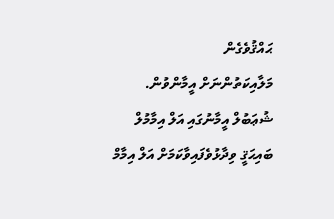ޙައްޤުވެގެން
މަލާއިކަތުންނަށް އީމާންވުން.
ޝުޢަބުލް އީމާނުގައި އަލް އިމާމުލް ބައިޙަޤީ ވިދާޅުވެފައިވާކަމަށް އަލް އިމާމް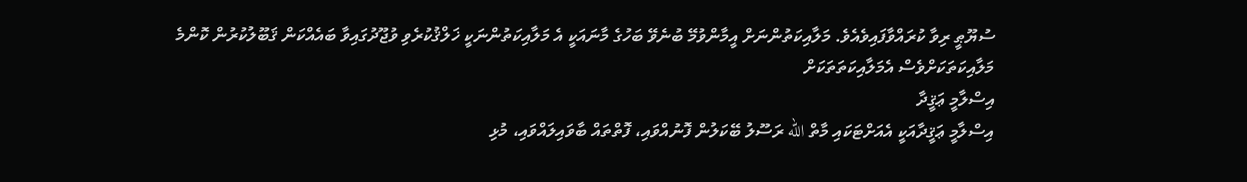ސުޔޫޠީ ރިވާ ކުރައްވާފައިވެއެވެ. މަލާއިކަތުންނަށް އީމާންވުމޭ ބުނެވޭ ބަހުގެ މާނައަކީ އެ މަލާއިކަތުންނަކީ ޚަލްޤުކުރެވި ވުޖޫދުގައިވާ ބައެއްކަން ޤަބޫލުކުރުން ކޮންމެ މަލާއިކަތަކަށްވެސް އެމަލާއިކަތަތަކަށް
އިސްލާމީ ޢަޤީދާ
އިސްލާމީ ޢަޤީދާއަކީ އެއަށްޓަކައި މާތް الله ރަސޫލު ބޭކަލުން ފޮނުއްވައި، ފޮތްތައް ބާވައިލައްވައި، މުޅި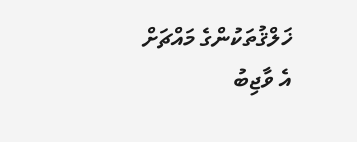ޚަލްޤުތަކުންގެ މައްޗަށް އެ ވާޖިބު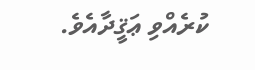ކުރެއްވި ޢަޤީދާއެވެ.